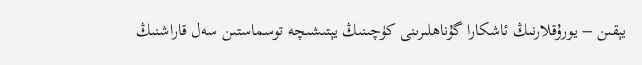يېقىن – يورۇقلارنىڭ ئاشكارا گۇناھلىرىنى كۈچىنىڭ يېتىشىچە توسماستىن سەل قاراشنىڭ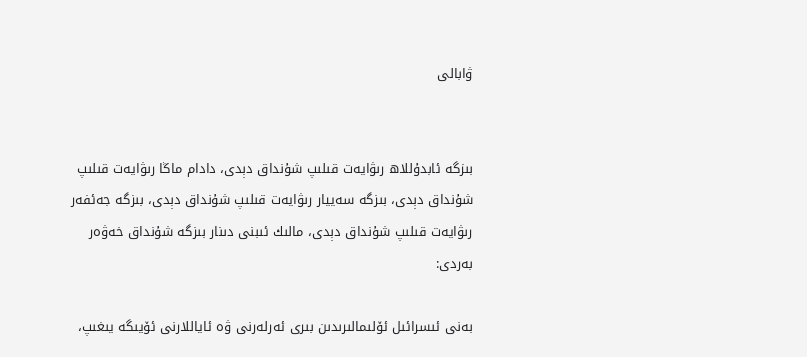ۋابالى


بىزگە ئابدۇللاھ رىۋايەت قىلىپ شۇنداق دېدى، دادام ماڭا رىۋايەت قىلىپ شۇنداق دېدى، بىزگە سەييار رىۋايەت قىلىپ شۇنداق دېدى، بىزگە جەئفەر رىۋايەت قىلىپ شۇنداق دېدى، مالىك ئىبنى دىنار بىزگە شۇنداق خەۋەر بەردى:

بەنى ئىسرائىل ئۆلىمالىرىدىن بىرى ئەرلەرنى ۋە ئاياللارنى ئۆيىگە يىغىپ،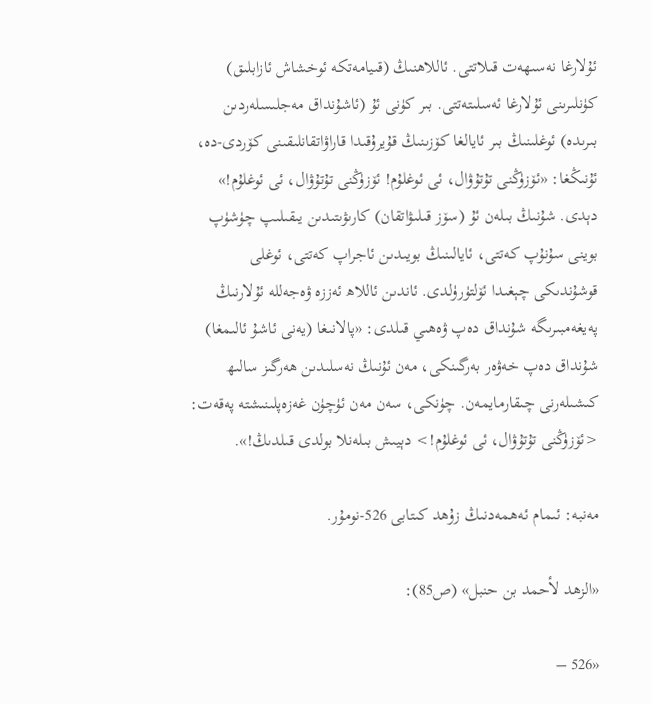ئۇلارغا نەسىھەت قىلاتتى. ئاللاھنىڭ (قىيامەتكە ئوخشاش ئازابلىق) كۈنلىرىنى ئۇلارغا ئەسلىتەتتى. بىر كۈنى ئۇ (ئاشۇنداق مەجلىسلەردىن بىرىدە) ئوغلىنىڭ بىر ئايالغا كۆزىنىڭ قۇيرۇقىدا قاراۋاتقانلىقىنى كۆردى-دە، ئۇنىڭغا: «ئۆزۈڭنى تۇتۇۋال، ئى ئوغلۇم! ئۆزۈڭنى تۇتۇۋال، ئى ئوغلۇم!» دېدى. شۇنىڭ بىلەن ئۇ (سۆز قىلىۋاتقان) كارىۋىتىدىن يىقىلىپ چۈشۈپ بوينى سۇنۇپ كەتتى، ئايالىنىڭ بويىدىن ئاجراپ كەتتى، ئوغلى قوشۇندىكى چېغىدا ئۆلتۈرۈلدى. ئاندىن ئاللاھ ئەززە ۋەجەللە ئۇلارنىڭ پەيغەمبىرىگە شۇنداق دەپ ۋەھىي قىلدى: «پالانىغا (يەنى ئاشۇ ئالىمغا) شۇنداق دەپ خەۋەر بەرگىنكى، مەن ئۇنىڭ نەسلىدىن ھەرگىز سالىھ كىشىلەرنى چىقارمايمەن. چۈنكى، سەن مەن ئۈچۈن غەزەپلىنىشتە پەقەت: <ئۆزۈڭنى تۇتۇۋال، ئى ئوغلۇم!> دېيىش بىلەنلا بولدى قىلدىڭ!».

مەنبە: ئىمام ئەھمەدنىڭ زۇھد كىتابى 526-نومۇر.

«الزهد لأحمد بن حنبل» (ص85):

«526 –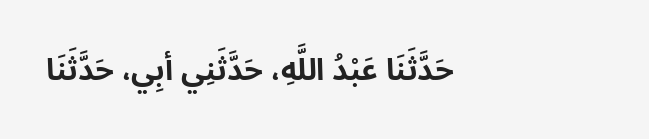حَدَّثَنَا عَبْدُ اللَّهِ، حَدَّثَنِي أبِي، حَدَّثَنَا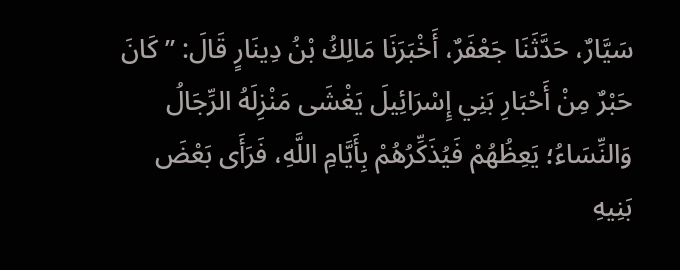سَيَّارٌ، حَدَّثَنَا جَعْفَرٌ، أَخْبَرَنَا مَالِكُ ‌بْنُ دِينَارٍ قَالَ: ” كَانَ حَبْرٌ مِنْ أَحْبَارِ ‌بَنِي ‌إِسْرَائِيلَ يَغْشَى مَنْزِلَهُ الرِّجَالُ وَالنِّسَاءُ؛ يَعِظُهُمْ فَيُذَكِّرُهُمْ بِأَيَّامِ اللَّهِ، فَرَأَى بَعْضَ بَنِيهِ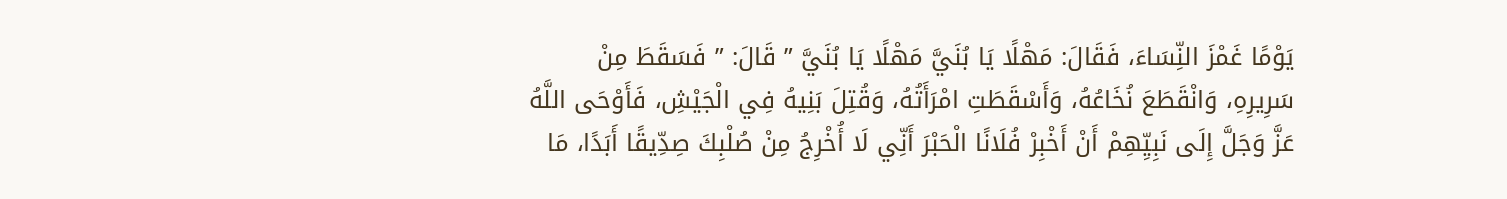يَوْمًا غَمْزَ النِّسَاءَ، فَقَالَ: مَهْلًا يَا بُنَيَّ مَهْلًا يَا بُنَيَّ ” قَالَ: ” فَسَقَطَ مِنْ سَرِيرِهِ، وَانْقَطَعَ نُخَاعُهُ، وَأَسْقَطَتِ امْرَأَتُهُ، وَقُتِلَ بَنِيهُ فِي الْجَيْشِ، فَأَوْحَى اللَّهُ عَزَّ وَجَلَّ إِلَى نَبِيِّهِمْ أَنْ أَخْبِرْ فُلَانًا الْحَبْرَ أَنِّي لَا أُخْرِجُ مِنْ صُلْبِكَ صِدِّيقًا أَبَدًا، مَا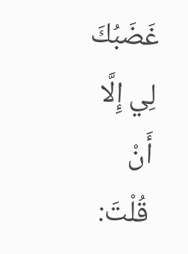غَضَبُكَ لِي إِلَّا أَنْ قُلْتَ: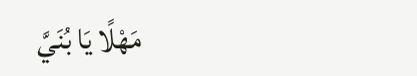مَهْلًا يَا بُنَيَّ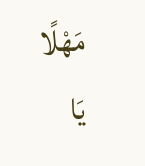مَهْلًا يَا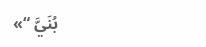بُنَيَّ “»